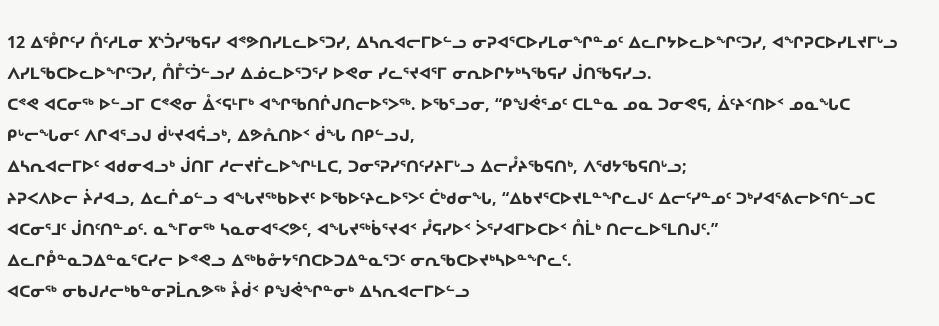12 ᐃᕾᒋᑦᓯ ᑍᑦᓱᒪᓂ ᙭ᔅᑑᓯᖃᕋᓯ ᐊᕝᕗᑎᓯᒪᓚᐅᕐᑐᓯ, ᐃᓴᕆᐊᓕᒥᐅᓪᓗ ᓂᕈᐊᕐᑕᐅᓯᒪᓂᖏᓐᓄᑦ ᐃᓚᒋᔭᐅᓚᐅᖏᑦᑐᓯ, ᐊᖏᕈᑕᐅᓯᒪᔪᒥᒡᓗ ᐱᓯᒪᖃᑕᐅᓚᐅᖏᑦᑐᓯ, ᑍᒤᑦᑑᓪᓗᓯ ᐃᓅᓚᐅᕐᑐᕐᓯ ᐅᕙᓂ ᓯᓚᕐᔪᐊᕐᒥ ᓂᕆᐅᒋᔭᒃᓴᖃᕋᓯ ᒎᑎᖃᕋᓯᓗ.
ᑕᕝᕙ ᐊᑕᓂᖅ ᐅᓪᓗᒥ ᑕᕝᕙᓂ ᐂᑉᕋᒻᒥᒃ ᐊᖏᖃᑎᒌᒍᑎᓕᐅᕐᐳᖅ. ᐅᖃᕐᓗᓂ, “ᑭᖑᕚᕐᓄᑦ ᑕᒪᓐᓇ ᓄᓇ ᑐᓂᕙᕋ, ᐄᑦᔨᑉᑎᐅᑉ ᓄᓇᖓᑕ ᑭᒡᓕᖓᓂᑦ ᐱᒋᐊᕐᓗᒍ ᑰᒡᔪᐊᕌᓗᒃ, ᐃᕗᕅᑎᐅᑉ ᑰᖓ ᑎᑭᓪᓗᒍ,
ᐃᓴᕆᐊᓕᒥᐅᑦ ᐊᑯᓂᐊᓗᒃ ᒎᑎᒥ ᓱᓕᔪᒦᓚᐅᖏᒻᒪᑕ, ᑐᓂᕐᕈᓯᕐᑎᑦᓯᔨᒥᒡᓗ ᐃᓕᓮᔨᖃᕋᑎᒃ, ᐱᖁᔭᖃᕋᑎᒡᓗ;
ᔨᕈᐸᐱᐅᓕ ᔩᓱᐊᓗ, ᐃᓚᒌᓄᓪᓗ ᐊᖓᔪᖅᑲᐅᔪᑦ ᐅᖃᐅᑦᔨᓚᐅᕐᐳᑦ ᑖᒃᑯᓂᖓ, “ᐃᑲᔪᕐᑕᐅᔪᒪᓐᖏᓚᒍᑦ ᐃᓕᑦᓯᓐᓄᑦ ᑐᒃᓯᐊᕐᕕᓕᐅᕐᑎᓪᓗᑕ ᐊᑕᓂᕐᒧᑦ ᒎᑎᑦᑎᓐᓄᑦ. ᓇᖕᒥᓂᖅ ᓴᓇᓂᐊᕐᐸᕗᑦ, ᐊᖓᔪᖅᑳᕐᔪᐊᑉ ᓮᕋᓯᐅᑉ ᐴᕐᓯᐊᒥᐅᑕᐅᑉ ᑍᒫᒃ ᑎᓕᓚᐅᕐᒪᑎᒍᑦ.”
ᐃᓚᒋᑬᓐᓇᑐᐃᓐᓇᕐᑕᓯᓕ ᐅᕝᕙᓗ ᐃᖅᑲᓁᔭᕐᑎᑕᐅᑐᐃᓐᓇᕐᑐᑦ ᓂᕆᖃᑕᐅᔪᒃᓴᐅᓐᖏᓚᑦ.
ᐊᑕᓂᖅ ᓂᑲᒍᓱᓕᒃᑲᓐᓂᕈᒫᕆᕗᖅ ᔧᑰᑉ ᑭᖑᕚᖏᓐᓂᒃ ᐃᓴᕆᐊᓕᒥᐅᓪᓗ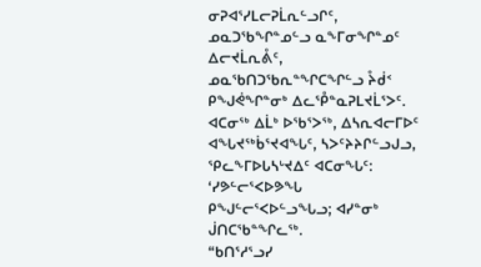ᓂᕈᐊᕐᓯᒪᓕᕈᒫᕆᓪᓗᒋᑦ, ᓄᓇᑐᖃᖏᓐᓄᓪᓗ ᓇᖕᒥᓂᖏᓐᓄᑦ ᐃᓕᔪᒫᕆᕔᑦ, ᓄᓇᖃᑎᑐᖃᕆᓐᖏᑕᖏᓪᓗ ᔧᑰᑉ ᑭᖑᕚᖏᓐᓂᒃ ᐃᓚᕾᓐᓇᕈᒪᔪᒫᕐᐳᑦ.
ᐊᑕᓂᖅ ᐃᒫᒃ ᐅᖃᕐᐳᖅ, ᐃᓴᕆᐊᓕᒥᐅᑦ ᐊᖓᔪᖅᑳᕐᔪᐊᖓᑦ, ᓴᐳᑦᔨᔨᒋᓪᓗᒍᓗ, ᕿᓚᖕᒥᐅᒐᓴᒡᔪᐃᑦ ᐊᑕᓂᖓᑦ: ‘ᓯᕗᓪᓕᕐᐸᐅᕗᖓ ᑭᖑᓪᓕᕐᐸᐅᓪᓗᖓᓗ; ᐊᓯᓐᓂᒃ ᒎᑎᑕᖃᓐᖏᓚᖅ.
“ᑲᑎᕐᓱᕐᓗᓯ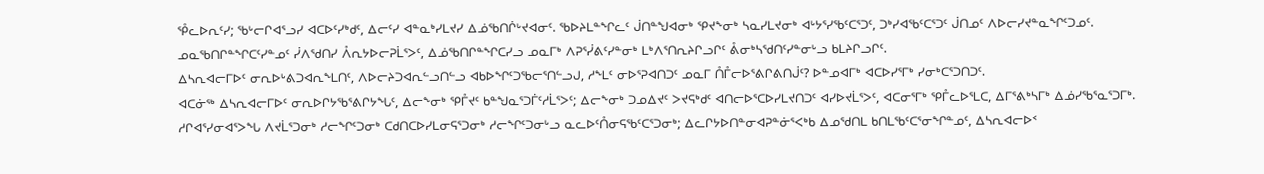ᕾᓚᐅᕆᑦᓯ; ᖃᒡᓕᒋᐊᕐᓗᓯ ᐊᑕᐅᑦᓯᒃᑯᑦ, ᐃᓕᑦᓯ ᐊᓐᓇᒃᓯᒪᔪᓯ ᐃᓅᖃᑎᒌᒡᔪᐊᓂᑦ. ᖃᐅᔨᒪᓐᖏᓚᑦ ᒎᑎᓐᖑᐊᓂᒃ ᕿᔪᖕᓂᒃ ᓴᓇᓯᒪᔪᓂᒃ ᐊᒡᔭᕐᓯᖃᑦᑕᕐᑐᑦ, ᑐᒃᓯᐊᖃᑦᑕᕐᑐᑦ ᒎᑎᓄᑦ ᐱᐅᓕᓯᔪᓐᓇᖏᑦᑐᓄᑦ.
ᓄᓇᖃᑎᒋᓐᖏᑕᑦᓯᓐᓄᑦ ᓰᐱᖁᑎᓯ ᐰᕆᔭᐅᓕᕈᒫᕐᐳᑦ, ᐃᓅᖃᑎᒋᓐᖏᑕᓯᓗ ᓄᓇᒥᒃ ᐱᕈᕐᓰᕕᑦᓯᓐᓂᒃ ᒪᒃᐱᕐᑎᕆᔨᒋᓗᒋᑦ ᕔᓂᒃᓴᖁᑎᑦᓯᓐᓂᒡᓗ ᑲᒪᔨᒋᓗᒋᑦ.
ᐃᓴᕆᐊᓕᒥᐅᑦ ᓂᕆᐅᒡᕕᑐᐊᕆᖕᒪᑎᑦ, ᐱᐅᓕᔨᑐᐊᕆᓪᓗᑎᓪᓗ ᐊᑲᐅᖏᑦᑐᖃᓕᕐᑎᓪᓗᒍ, ᓱᖕᒪᑦ ᓂᐅᕐᕈᐊᑎᑐᑦ ᓄᓇᒥ ᑍᒤᓕᐅᕐᕕᒋᕕᑎᒎᑦ? ᐅᓐᓄᐊᒥᒃ ᐊᑕᐅᓯᕐᒥᒃ ᓯᓂᒃᑕᕐᑐᑎᑐᑦ.
ᐊᑕᓃᖅ ᐃᓴᕆᐊᓕᒥᐅᑦ ᓂᕆᐅᒋᔭᖃᕐᕕᒋᔭᖓᑦ, ᐃᓕᖕᓂᒃ ᕿᒤᔪᑦ ᑲᓐᖑᓇᕐᑐᒦᑦᓱᒫᕐᐳᑦ; ᐃᓕᖕᓂᒃ ᑐᓄᐃᔪᑦ ᐳᔪᕋᒃᑯᑦ ᐊᑎᓕᐅᕐᑕᐅᓯᒪᔪᑎᑐᑦ ᐊᓯᐅᔪᒫᕐᐳᑦ, ᐊᑕᓂᕐᒥᒃ ᕿᒤᓚᐅᕐᒪᑕ, ᐃᒥᕐᕕᒃᓴᒥᒃ ᐃᓅᓯᖃᕐᓇᕐᑐᒥᒃ.
ᓱᒋᐊᕐᓯᓂᐊᕐᐳᖓ ᐱᔪᒫᕐᑐᓂᒃ ᓱᓕᖏᑦᑐᓂᒃ ᑕᑯᑎᑕᐅᓯᒪᓂᕋᕐᑐᓂᒃ ᓱᓕᖏᑦᑐᓂᒡᓗ ᓇᓚᐅᑦᑍᓂᕋᖃᑦᑕᕐᑐᓂᒃ; ᐃᓚᒋᔭᐅᑎᓐᓂᐊᕈᓐᓃᕐᐸᒃᑲ ᐃᓄᖁᑎᒪ ᑲᑎᒪᖃᑦᑕᕐᓂᖏᓐᓄᑦ, ᐃᓴᕆᐊᓕᐅᑉ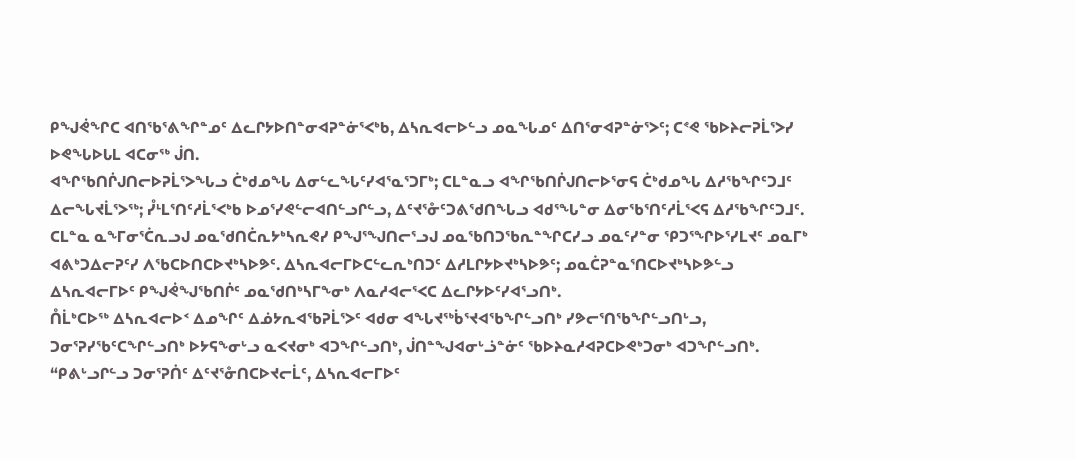ᑭᖑᕚᖏᑕ ᐊᑎᖃᕐᕕᖏᓐᓄᑦ ᐃᓚᒋᔭᐅᑎᓐᓂᐊᕈᓐᓃᕐᐸᒃᑲ, ᐃᓴᕆᐊᓕᐅᓪᓗ ᓄᓇᖓᓄᑦ ᐃᑎᕐᓂᐊᕈᓐᓃᕐᐳᑦ; ᑕᕝᕙ ᖃᐅᔨᓕᕈᒫᕐᐳᓯ ᐅᕙᖓᐅᒐᒪ ᐊᑕᓂᖅ ᒎᑎ.
ᐊᖏᖃᑎᒌᒍᑎᓕᐅᕈᒫᕐᐳᖓᓗ ᑖᒃᑯᓄᖓ ᐃᓂᓪᓚᖓᑦᓯᐊᕐᓇᕐᑐᒥᒃ; ᑕᒪᓐᓇᓗ ᐊᖏᖃᑎᒌᒍᑎᓕᐅᕐᓂᕋ ᑖᒃᑯᓄᖓ ᐃᓱᖃᖏᑦᑐᒧᑦ ᐃᓕᖓᔪᒫᕐᐳᖅ; ᓮᒻᒪᕐᑎᑦᓱᒫᕐᐸᒃᑲ ᐅᓄᕐᓯᕙᓪᓕᐊᑎᓪᓗᒋᓪᓗ, ᐃᑦᔪᕐᓁᑦᑐᕕᖁᑎᖓᓗ ᐊᑯᕐᖓᓐᓂ ᐃᓂᖃᕐᑎᑦᓱᒫᕐᐸᕋ ᐃᓱᖃᖏᑦᑐᒧᑦ.
ᑕᒪᓐᓇ ᓇᖕᒥᓂᕐᑖᕆᓗᒍ ᓄᓇᖁᑎᑖᕆᔭᒃᓴᕆᕙᓯ ᑭᖑᕐᖑᑎᓕᕐᓗᒍ ᓄᓇᖃᑎᑐᖃᕆᓐᖏᑕᓯᓗ ᓄᓇᑦᓯᓐᓂ ᕿᑐᕐᖏᐅᕐᓯᒪᔪᑦ ᓄᓇᒥᒃ ᐊᕕᒃᑐᐃᓕᕈᑦᓯ ᐱᖃᑕᐅᑎᑕᐅᔪᒃᓴᐅᕗᑦ. ᐃᓴᕆᐊᓕᒥᐅᑕᓪᓚᕆᒃᑎᑐᑦ ᐃᓱᒪᒋᔭᐅᔪᒃᓴᐅᕗᑦ; ᓄᓇᑖᕈᓐᓇᕐᑎᑕᐅᔪᒃᓴᐅᕗᓪᓗ ᐃᓴᕆᐊᓕᒥᐅᑦ ᑭᖑᕚᖑᖃᑎᒌᑦ ᓄᓇᖁᑎᒃᓴᒥᖕᓂᒃ ᐱᓇᓱᐊᓕᕐᐸᑕ ᐃᓚᒋᔭᐅᑦᓯᐊᕐᓗᑎᒃ.
ᑍᒫᒃᑕᐅᖅ ᐃᓴᕆᐊᓕᐅᑉ ᐃᓄᖏᑦ ᐃᓅᔭᕆᐊᖃᕈᒫᕐᐳᑦ ᐊᑯᓂ ᐊᖓᔪᖅᑳᕐᔪᐊᖃᖏᓪᓗᑎᒃ ᓯᕗᓕᕐᑎᖃᖏᓪᓗᑎᒡᓗ, ᑐᓂᕐᕈᓯᖃᑦᑕᖏᓪᓗᑎᒃ ᐅᔭᕋᖕᓂᒡᓗ ᓇᐸᔪᓂᒃ ᐊᑐᖏᓪᓗᑎᒃ, ᒎᑎᓐᖑᐊᓂᒡᓘᓐᓃᑦ ᖃᐅᔨᓇᓱᐊᕈᑕᐅᕙᒃᑐᓂᒃ ᐊᑐᖏᓪᓗᑎᒃ.
“ᑭᕕᒡᓗᒋᓪᓗ ᑐᓂᕐᕈᑏᑦ ᐃᑦᔪᕐᓁᑎᑕᐅᔪᓕᒫᑦ, ᐃᓴᕆᐊᓕᒥᐅᑦ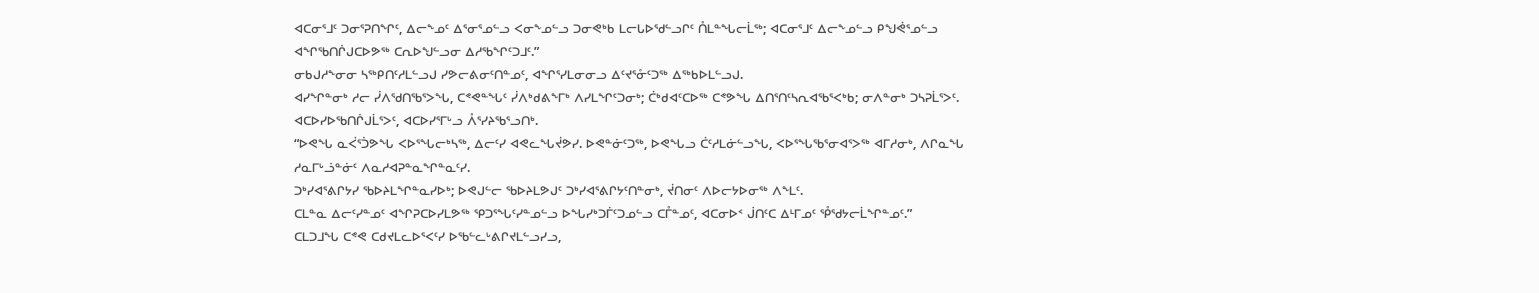ᐊᑕᓂᕐᒧᑦ ᑐᓂᕐᕈᑎᖏᑦ, ᐃᓕᖕᓄᑦ ᐃᕐᓂᕐᓄᓪᓗ ᐸᓂᖕᓄᓪᓗ ᑐᓂᕙᒃᑲ ᒪᓕᒐᐅᖁᓪᓗᒋᑦ ᑍᒪᓐᖓᓕᒫᖅ; ᐊᑕᓂᕐᒧᑦ ᐃᓕᖕᓄᓪᓗ ᑭᖑᕚᕐᓄᓪᓗ ᐊᖏᖃᑎᒌᒍᑕᐅᕗᖅ ᑕᕆᐅᖑᓪᓗᓂ ᐃᓱᖃᖏᑦᑐᒧᑦ.”
ᓂᑲᒍᓱᖕᓂᓂ ᓴᖅᑭᑎᑦᓱᒪᓪᓗᒍ ᓯᕗᓕᕕᓂᑦᑎᓐᓄᑦ, ᐊᖏᕐᓯᒪᓂᓂᓗ ᐃᑦᔪᕐᓁᑦᑐᖅ ᐃᖅᑲᐅᒪᓪᓗᒍ.
ᐊᓯᖏᓐᓂᒃ ᓱᓕ ᓰᐱᖁᑎᖃᕐᐳᖓ, ᑕᕝᕙᓐᖓᑦ ᓰᐱᒃᑯᕕᖕᒥᒃ ᐱᓯᒪᖏᑦᑐᓂᒃ; ᑖᒃᑯᐊᑦᑕᐅᖅ ᑕᕝᕗᖓ ᐃᑎᕐᑎᑦᓴᕆᐊᖃᕐᐸᒃᑲ; ᓂᐱᓐᓂᒃ ᑐᓴᕈᒫᕐᐳᑦ. ᐊᑕᐅᓯᐅᖃᑎᒌᒍᒫᕐᐳᑦ, ᐊᑕᐅᓯᕐᒥᒡᓗ ᐰᕐᓯᔨᖃᕐᓗᑎᒃ.
“ᐅᕙᖓ ᓇᐹᕐᑑᕗᖓ ᐸᐅᕐᖓᓕᒃᓴᖅ, ᐃᓕᑦᓯ ᐊᕙᓚᖓᔫᕗᓯ. ᐅᕙᓐᓃᑦᑐᖅ, ᐅᕙᖓᓗ ᑖᑦᓱᒪᓃᓪᓗᖓ, ᐸᐅᕐᖓᖃᕐᓂᐊᕐᐳᖅ ᐊᒥᓱᓂᒃ, ᐱᒋᓇᖓ ᓱᓇᒥᒡᓘᓐᓃᑦ ᐱᓇᓱᐊᕈᓐᓇᖏᓐᓇᑦᓯ.
ᑐᒃᓯᐊᕐᕕᒋᔭᓯ ᖃᐅᔨᒪᖏᓐᓇᓯᐅᒃ; ᐅᕙᒍᓪᓕ ᖃᐅᔨᒪᕗᒍᑦ ᑐᒃᓯᐊᕐᕕᒋᔭᑦᑎᓐᓂᒃ, ᔫᑎᓂᑦ ᐱᐅᓕᔭᐅᓂᖅ ᐱᖕᒪᑦ.
ᑕᒪᓐᓇ ᐃᓕᑦᓯᓐᓄᑦ ᐊᖏᕈᑕᐅᓯᒪᕗᖅ ᕿᑐᕐᖓᑦᓯᓐᓄᓪᓗ ᐅᖓᓯᒃᑐᒦᑦᑐᓄᓪᓗ ᑕᒤᓐᓄᑦ, ᐊᑕᓂᐅᑉ ᒎᑎᑦᑕ ᐃᒻᒥᓄᑦ ᕾᖁᔭᓕᒫᖏᓐᓄᑦ.”
ᑕᒪᑐᒧᖓ ᑕᕝᕙ ᑕᑯᔪᒪᓚᐅᕐᐸᑦᓯ ᐅᖃᓪᓚᒡᕕᒋᔪᒪᓪᓗᓯᓗ,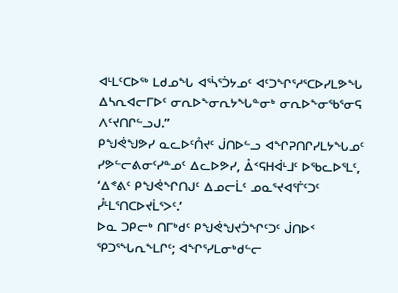ᐊᒻᒪᑦᑕᐅᖅ ᒪᑯᓄᖓ ᐊᕐᓵᕐᑑᔭᓄᑦ ᐊᑦᑐᖏᕐᓱᕐᑕᐅᓯᒪᕗᖓ ᐃᓴᕆᐊᓕᒥᐅᑦ ᓂᕆᐅᖕᓂᕆᔭᖓᓐᓂᒃ ᓂᕆᐅᖕᓂᖃᕐᓂᕋ ᐱᑦᔪᑎᒋᓪᓗᒍ.”
ᑭᖑᕚᖑᕗᓯ ᓇᓚᐅᑦᑍᔪᑦ ᒎᑎᐅᓪᓗ ᐊᖏᕈᑎᒋᓯᒪᔭᖓᓄᑦ ᓯᕗᓪᓕᕕᓂᑦᓯᓐᓄᑦ ᐃᓚᐅᕗᓯ, ᐂᑉᕋᕼᐋᒻᒧᑦ ᐅᖃᓚᐅᕐᒪᑦ, ‘ᐃᕝᕕᑦ ᑭᖑᕚᖏᑎᒍᑦ ᐃᓄᓕᒫᑦ ᓄᓇᕐᔪᐊᕐᒦᑦᑐᑦ ᓮᒻᒪᕐᑎᑕᐅᔪᒫᕐᐳᑦ.’
ᐅᓇ ᑐᑭᓕᒃ ᑎᒥᒃᑯᑦ ᑭᖑᕚᖑᔪᑑᖏᑦᑐᑦ ᒎᑎᐅᑉ ᕿᑐᕐᖓᕆᖕᒪᒋᑦ; ᐊᖏᕐᓯᒪᓂᒃᑯᓪᓕ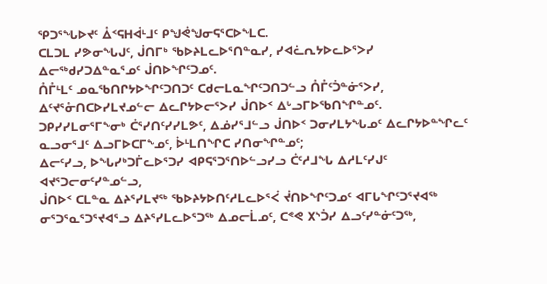ᕿᑐᕐᖓᐅᔪᑦ ᐂᑉᕋᕼᐋᒻᒧᑦ ᑭᖑᕚᖑᓂᕋᕐᑕᐅᖕᒪᑕ.
ᑕᒪᑐᒪ ᓯᕗᓂᖓᒍᑦ, ᒎᑎᒥᒃ ᖃᐅᔨᒪᓚᐅᕐᑎᓐᓇᓯ, ᓯᐊᓛᕆᔭᐅᓚᐅᕐᐳᓯ ᐃᓕᖅᑯᓯᑐᐃᓐᓇᕐᓄᑦ ᒎᑎᐅᖏᑦᑐᓄᑦ.
ᑍᒤᒻᒪᑦ ᓄᓇᖃᑎᒋᔭᐅᖏᑦᑐᑎᑐᑦ ᑕᑯᓕᒪᓇᖏᑦᑐᑎᑐᓪᓗ ᑍᒤᑦᑑᓐᓃᕐᐳᓯ, ᐃᑦᔪᕐᓁᑎᑕᐅᓯᒪᔪᓄᓪᓕ ᐃᓚᒋᔭᐅᓕᕐᐳᓯ ᒎᑎᐅᑉ ᐃᒡᓗᒥᐅᖃᑎᖏᓐᓄᑦ.
ᑐᑭᓯᓯᒪᓂᕐᒥᖕᓂᒃ ᑖᕐᓯᑎᑦᓯᓯᒪᕗᑦ, ᐃᓅᓯᕐᒧᓪᓗ ᒎᑎᐅᑉ ᑐᓂᓯᒪᔭᖓᓄᑦ ᐃᓚᒋᔭᐅᓐᖏᓚᑦ ᓇᓗᓂᕐᒧᑦ ᐃᓗᒥᐅᑕᒥᖕᓄᑦ, ᐆᒻᒪᑎᖏᑕ ᓯᑎᓂᖏᓐᓄᑦ;
ᐃᓕᑦᓯᓗ, ᐅᖓᓯᒃᑐᒦᓚᐅᕐᑐᓯ ᐊᑭᕋᕐᑐᕐᑎᐅᓪᓗᓯᓗ ᑖᑦᓱᒧᖓ ᐃᓱᒪᑦᓯᒍᑦ ᐊᔪᕐᑐᓕᓂᑦᓯᓐᓄᓪᓗ,
ᒎᑎᐅᑉ ᑕᒪᓐᓇ ᐃᔨᕐᓯᒪᔪᖅ ᖃᐅᔨᔭᐅᑎᑦᓱᒪᓚᐅᕐᐹ ᔫᑎᐅᖏᑦᑐᓄᑦ ᐊᒥᒐᖏᑦᑐᕐᔪᐊᖅ ᓂᕐᑐᕐᓇᕐᑐᕐᔪᐊᕐᓗ ᐃᔨᕐᓯᒪᓚᐅᕐᑐᖅ ᐃᓄᓕᒫᓄᑦ, ᑕᕝᕙ ᙭ᔅᑑᓯ ᐃᓗᑦᓯᓐᓃᑦᑐᖅ,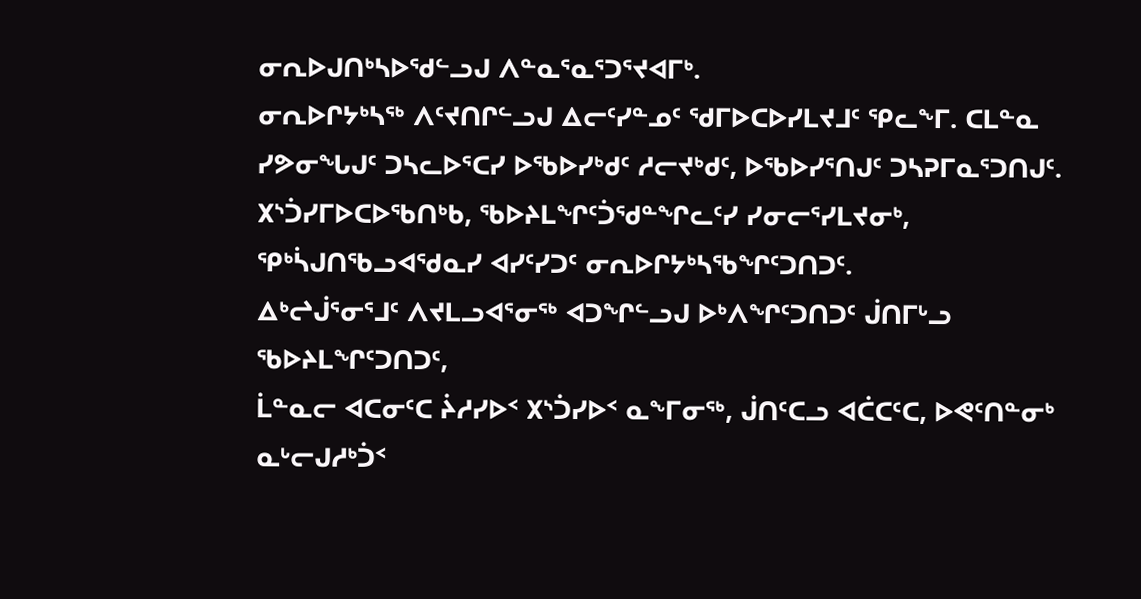ᓂᕆᐅᒍᑎᒃᓴᐅᖁᓪᓗᒍ ᐱᓐᓇᕐᓇᕐᑐᕐᔪᐊᒥᒃ.
ᓂᕆᐅᒋᔭᒃᓴᖅ ᐱᑦᔪᑎᒋᓪᓗᒍ ᐃᓕᑦᓯᓐᓄᑦ ᖁᒥᐅᑕᐅᓯᒪᔪᒧᑦ ᕿᓚᖕᒥ. ᑕᒪᓐᓇ ᓯᕗᓂᖓᒍᑦ ᑐᓴᓚᐅᕐᑕᓯ ᐅᖃᐅᓯᒃᑯᑦ ᓱᓕᔪᒃᑯᑦ, ᐅᖃᐅᓯᕐᑎᒍᑦ ᑐᓴᕈᒥᓇᕐᑐᑎᒍᑦ.
᙭ᔅᑑᓯᒥᐅᑕᐅᖃᑎᒃᑲ, ᖃᐅᔨᒪᖏᑦᑑᖁᓐᖏᓚᑦᓯ ᓯᓂᓕᕐᓯᒪᔪᓂᒃ, ᕿᒃᓵᒍᑎᖃᓗᐊᖁᓇᓯ ᐊᓯᑦᓯᑐᑦ ᓂᕆᐅᒋᔭᒃᓴᖃᖏᑦᑐᑎᑐᑦ.
ᐃᒃᖠᒎᕐᓂᕐᒧᑦ ᐱᔪᒪᓗᐊᕐᓂᖅ ᐊᑐᖏᓪᓗᒍ ᐅᒃᐱᖏᑦᑐᑎᑐᑦ ᒎᑎᒥᒡᓗ ᖃᐅᔨᒪᖏᑦᑐᑎᑐᑦ,
ᒫᓐᓇᓕ ᐊᑕᓂᑦᑕ ᔩᓱᓯᐅᑉ ᙭ᔅᑑᓯᐅᑉ ᓇᖕᒥᓂᖅ, ᒎᑎᑦᑕᓗ ᐊᑖᑕᑦᑕ, ᐅᕙᑦᑎᓐᓂᒃ ᓇᒡᓕᒍᓱᒃᑑᑉ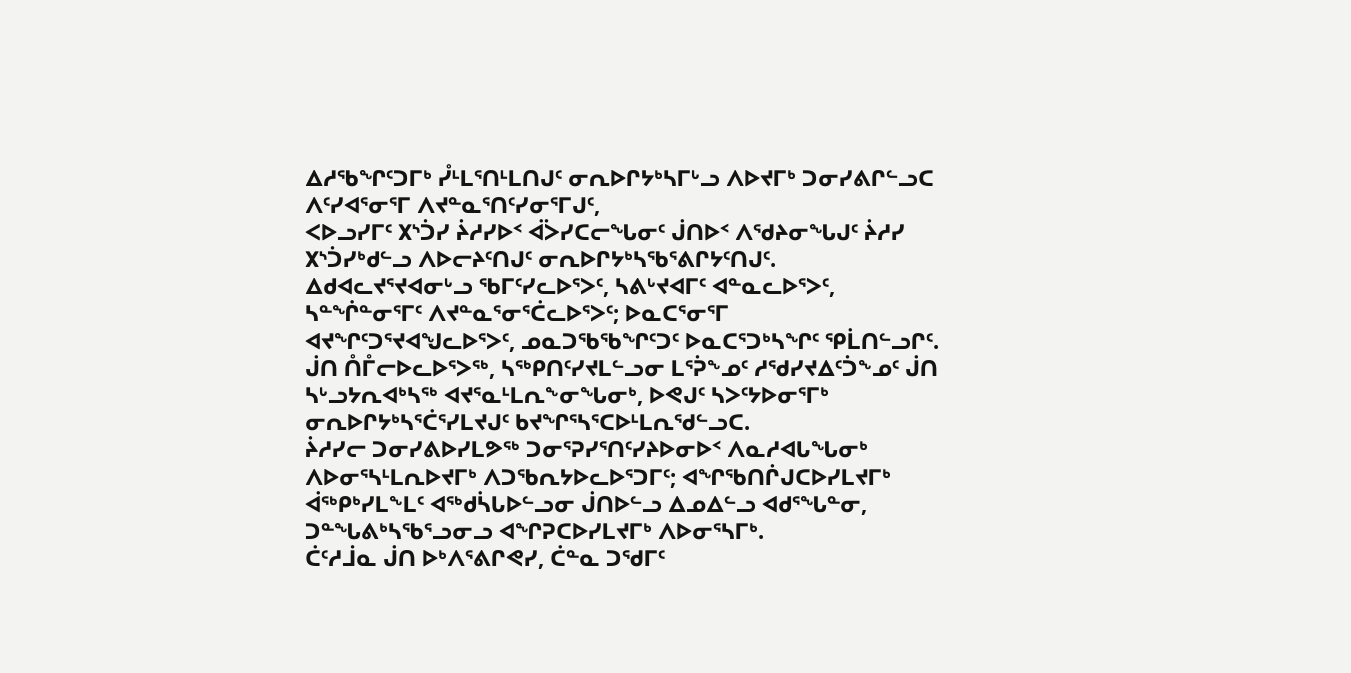ᐃᓱᖃᖏᑦᑐᒥᒃ ᓮᒻᒪᕐᑎᒻᒪᑎᒍᑦ ᓂᕆᐅᒋᔭᒃᓴᒥᒡᓗ ᐱᐅᔪᒥᒃ ᑐᓂᓯᕕᒋᓪᓗᑕ ᐱᑦᓯᐊᕐᓂᕐᒥ ᐱᔪᓐᓇᕐᑎᑦᓯᓂᕐᒥᒍᑦ,
ᐸᐅᓗᓯᒥᑦ ᙭ᔅᑑᓯ ᔩᓱᓯᐅᑉ ᐋᐴᓯᑕᓕᖓᓂᑦ ᒎᑎᐅᑉ ᐱᖁᔨᓂᖓᒍᑦ ᔩᓱᓯ ᙭ᔅᑑᓯᒃᑯᓪᓗ ᐱᐅᓕᔨᑦᑎᒍᑦ ᓂᕆᐅᒋᔭᒃᓴᖃᕐᕕᒋᔭᑦᑎᒍᑦ.
ᐃᑯᐊᓚᔪᕐᔪᐊᓂᒡᓗ ᖃᒥᑦᓯᓚᐅᕐᐳᑦ, ᓴᕕᒡᔪᐊᒥᑦ ᐊᓐᓇᓚᐅᕐᐳᑦ, ᓴᓐᖐᓐᓂᕐᒥᑦ ᐱᔪᓐᓇᕐᓂᕐᑖᓚᐅᕐᐳᑦ; ᐅᓇᑕᕐᓂᕐᒥ ᐊᔪᖏᑦᑐᕐᔪᐊᖑᓚᐅᕐᐳᑦ, ᓄᓇᑐᖃᖃᖏᑦᑐᑦ ᐅᓇᑕᕐᑐᒃᓴᖏᑦ ᕿᒫᑎᓪᓗᒋᑦ.
ᒎᑎ ᑍᒤᓕᐅᓚᐅᕐᐳᖅ, ᓴᖅᑭᑎᑦᓯᔪᒪᓪᓗᓂ ᒪᕐᕉᖕᓄᑦ ᓱᖁᓯᔪᐃᑦᑑᖕᓄᑦ ᒎᑎ ᓴᒡᓗᔭᕆᐊᒃᓴᖅ ᐊᔪᕐᓇᒻᒪᕆᖕᓂᖓᓂᒃ, ᐅᕙᒍᑦ ᓴᐳᑦᔭᐅᓂᕐᒥᒃ ᓂᕆᐅᒋᔭᒃᓴᕐᑖᕐᓯᒪᔪᒍᑦ ᑲᔪᖏᕐᓴᕐᑕᐅᒻᒪᕆᖁᓪᓗᑕ.
ᔩᓱᓯᓕ ᑐᓂᓯᕕᐅᓯᒪᕗᖅ ᑐᓂᕐᕈᓯᕐᑎᑦᓯᔨᐅᓂᐅᑉ ᐱᓇᓱᐊᒐᖓᓂᒃ ᐱᐅᓂᕐᓴᒻᒪᕆᐅᔪᒥᒃ ᐱᑐᖃᕆᔭᐅᓚᐅᕐᑐᒥᑦ; ᐊᖏᖃᑎᒌᒍᑕᐅᓯᒪᔪᒥᒃ ᐋᖅᑭᒃᓯᒪᖕᒪᑦ ᐊᖅᑯᓵᒐᐅᓪᓗᓂ ᒎᑎᐅᓪᓗ ᐃᓄᐃᓪᓗ ᐊᑯᕐᖓᓐᓂ, ᑐᓐᖓᕕᒃᓴᖃᕐᓗᓂᓗ ᐊᖏᕈᑕᐅᓯᒪᔪᒥᒃ ᐱᐅᓂᕐᓴᒥᒃ.
ᑖᑦᓱᒨᓇ ᒎᑎ ᐅᒃᐱᕐᕕᒋᕙᓯ, ᑖᓐᓇ ᑐᖁᒥᑦ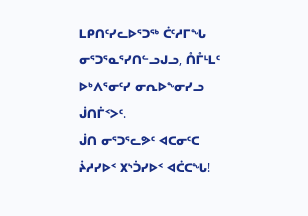ᒪᑭᑎᑦᓯᓚᐅᕐᑐᖅ ᑖᑦᓱᒥᖓ ᓂᕐᑐᕐᓇᕐᓯᑎᓪᓗᒍᓗ, ᑍᒤᒻᒪᑦ ᐅᒃᐱᕐᓂᑦᓯ ᓂᕆᐅᖕᓂᓯᓗ ᒎᑎᒦᑉᐳᑦ.
ᒎᑎ ᓂᕐᑐᕐᓚᕗᑦ ᐊᑕᓂᑦᑕ ᔩᓱᓯᐅᑉ ᙭ᔅᑑᓯᐅᑉ ᐊᑖᑕᖓ!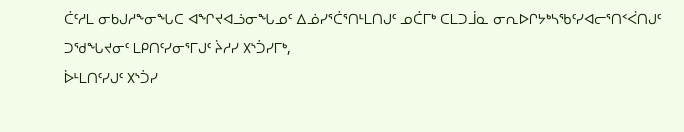ᑖᑦᓱᒪ ᓂᑲᒍᓱᖕᓂᖓᑕ ᐊᖏᔪᐊᓘᓂᖓᓄᑦ ᐃᓅᓯᕐᑖᕐᑎᒻᒪᑎᒍᑦ ᓄᑖᒥᒃ ᑕᒪᑐᒨᓇ ᓂᕆᐅᒋᔭᒃᓴᖃᑦᓯᐊᓕᕐᑎᑉᐹᑎᒍᑦ ᑐᖁᖓᔪᓂᑦ ᒪᑭᑎᑦᓯᓂᕐᒥᒍᑦ ᔩᓱᓯ ᙭ᔅᑑᓯᒥᒃ,
ᐆᒻᒪᑎᑦᓯᒍᑦ ᙭ᔅᑑᓯ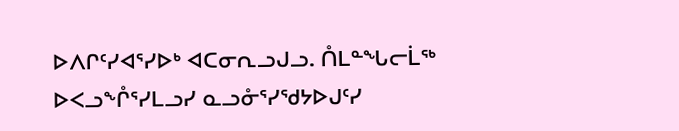ᐅᐱᒋᑦᓯᐊᕐᓯᐅᒃ ᐊᑕᓂᕆᓗᒍᓗ. ᑍᒪᓐᖓᓕᒫᖅ ᐅᐸᓗᖕᒊᕐᓯᒪᓗᓯ ᓇᓗᓁᕐᓯᖁᔭᐅᒍᑦᓯ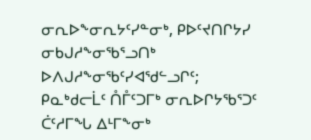ᓂᕆᐅᖕᓂᕆᔭᑦᓯᓐᓂᒃ, ᑭᐅᑦᔪᑎᒋᔭᓯ ᓂᑲᒍᓱᖕᓂᖃᕐᓗᑎᒃ ᐅᐱᒍᓱᖕᓂᖃᑦᓯᐊᖁᓪᓗᒋᑦ;
ᑭᓇᒃᑯᓕᒫᑦ ᑍᒤᑦᑐᒥᒃ ᓂᕆᐅᒋᔭᖃᕐᑐᑦ ᑖᑦᓱᒥᖓ ᐃᒻᒥᖕᓂᒃ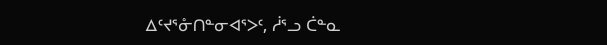ᐃᑦᔪᕐᓁᑎᓐᓂᐊᕐᐳᑦ, ᓲᕐᓗ ᑖᓐᓇ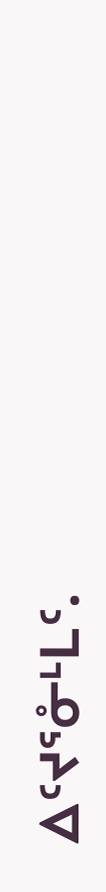ᐃᑦᔪᕐᓁᒻᒪᑦ.